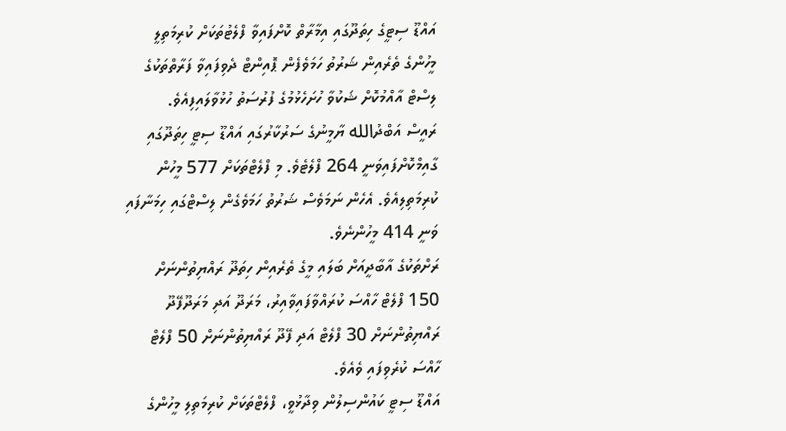އައްޑޫ ސިޓީގެ ހިތަދޫގައި އިމާރާތް ކޮށްފައިވާ ފްލެޓުތަކަށް ކުރިމަތިލީ މީހުންގެ ތެރެއިން ޝަރުތު ހަމަވެފެން ޕޮއިންޓް ދެވިފައިވާ ފަރާތްތަކުގެ ލިސްޓް އާއްމުކޮށް ޝަކުވާ ހުށަހެޅުމުގެ ފުރުސަތު ހުޅުވާލައިފިއެވެ.
ރައީސް އަބްދުالله ޔާމީނުގެ ސަރުކާރުގައި އައްޑޫ ސިޓީ ހިތަދޫގައި ގާއިމްކޮށްފައިވަނީ 264 ފްލެޓެވެ. މި ފްލެޓްތަކަށް 577 މީހުން ކުރިމަތިލިއެވެ. އެހެން ނަމަވެސް ޝަރުތު ހަމަވެގެން ލިސްޓްގައި ހިމަނާފައި ވަނީ 414 މީހުންނެވެ.
ރަށްތަކުގެ އާބާދީއަށް ބަލައި މީގެ ތެރެއިން ހިތަދޫ ރައްޔިތުންނަށް 150 ފްލެޓް ހާއްސަ ކުރައްވާފައިވާއިރު، މަރަދޫ އަދި މަރަދޫފޭދޫ ރައްޔިތުންނަށް 30 ފްލެޓް އަދި ފޭދޫ ރައްޔިތުންނަށް 50 ފްލެޓް ހާއްސަ ކުރެވިފައި ވެއެވެ.
އައްޑޫ ސިޓީ ކައުންސިލުން ވިދާޅުވީ، ފްލެޓްތަކަށް ކުރިމަތިލި މީހުންގެ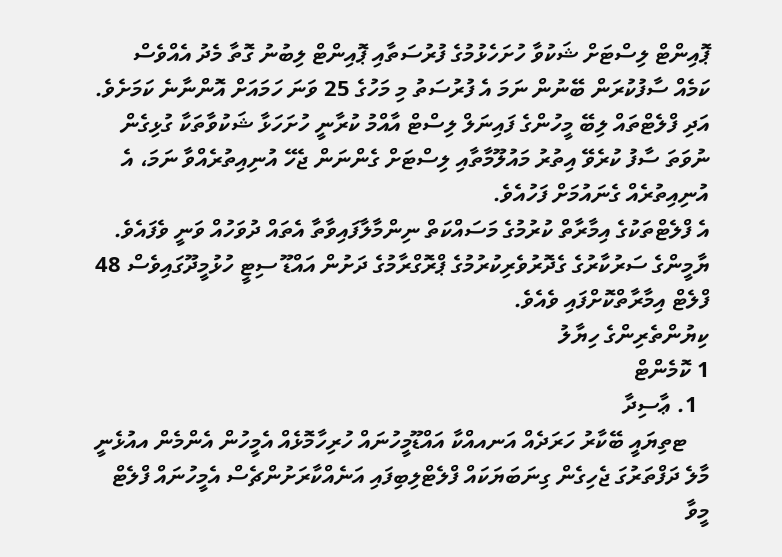ޕޮއިންޓް ލިސްޓަށް ޝަކުވާ ހުށަހެޅުމުގެ ފުރުސަތާއި ޕޮއިންޓް ލިބުނު ގޮތާ މެދު އެއްވެސް ކަމެއް ސާފުކުރަން ބޭނުން ނަމަ އެ ފުރުސަތު މި މަހުގެ 25 ވަނަ ހަމައަށް އޮންނާނެ ކަމަށެވެ.
އަދި ފްލެޓްތައް ލިބޭ މީހުންގެ ފައިނަލް ލިސްޓް އާއްމު ކުރާނީ ހުށަހަޅާ ޝަކުވާތަކާ ގުޅިގެން ނުވަތަ ސާފު ކުރެވޭ އިތުރު މައުލޫމާތާއި ލިސްޓަށް ގެންނަން ޖެހޭ އުނިއިތުރެއްވާ ނަމަ، އެ އުނިއިތުރެއް ގެނައުމަށް ފަހުއެވެ.
އެ ފްލެޓްތަކުގެ އިމާރާތް ކުރުމުގެ މަސައްކަތް ނިންމާލާފައިވާތާ އެތައް ދުވަހުއް ވަނީ ވެފައެވެ.
ޔާމީންގެ ސަރުކާރުގެ ގެދޮރުވެރިކުރުމުގެ ޕްރޮގްރާމުގެ ދަށުން އައްޑޫ ސިޓީ ހުޅުމީދޫގައިވެސް 48 ފްލެޓް އިމާރާތްކޮށްފައި ވެއެވެ.
ކިޔުންތެރިންގެ ހިޔާލު
1 ކޮމެންޓް
  1. ޢާސިދާ
    ޓތިޔައީ ބޭކާރު ހަރަދެއް އަނއއްކާ އައްޑޫމީހުނައް ހުރިހާމޮޅެއް އެމީހުން އެންމެން އއުޅެނީ މާލެ ދަފްތަރުގަ ޖެހިގެން ގިނަބަޔަކައް ފްލެޓްލިބިފައި އަނެއްކާރަށުންޗެސް އެމީހުނައް ފްލެޓް މީވާ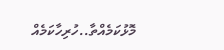މޮޅުކަމެއްތާ..ހުރިހާކަމެއް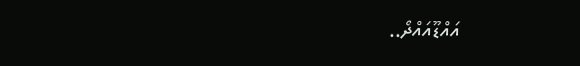އައްޑޫއައްދޯ..